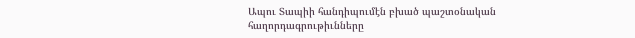Ապու Տապիի հանդիպումէն բխած պաշտօնական հաղորդագրութիւնները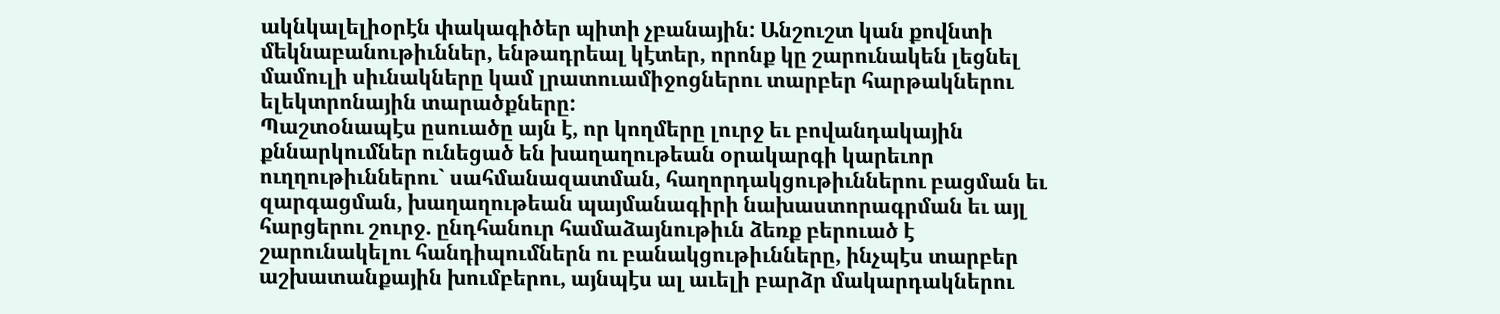ակնկալելիօրէն փակագիծեր պիտի չբանային: Անշուշտ կան քովնտի մեկնաբանութիւններ, ենթադրեալ կէտեր, որոնք կը շարունակեն լեցնել մամուլի սիւնակները կամ լրատուամիջոցներու տարբեր հարթակներու ելեկտրոնային տարածքները:
Պաշտօնապէս ըսուածը այն է, որ կողմերը լուրջ եւ բովանդակային քննարկումներ ունեցած են խաղաղութեան օրակարգի կարեւոր ուղղութիւններու` սահմանազատման, հաղորդակցութիւններու բացման եւ զարգացման, խաղաղութեան պայմանագիրի նախաստորագրման եւ այլ հարցերու շուրջ. ընդհանուր համաձայնութիւն ձեռք բերուած է շարունակելու հանդիպումներն ու բանակցութիւնները, ինչպէս տարբեր աշխատանքային խումբերու, այնպէս ալ աւելի բարձր մակարդակներու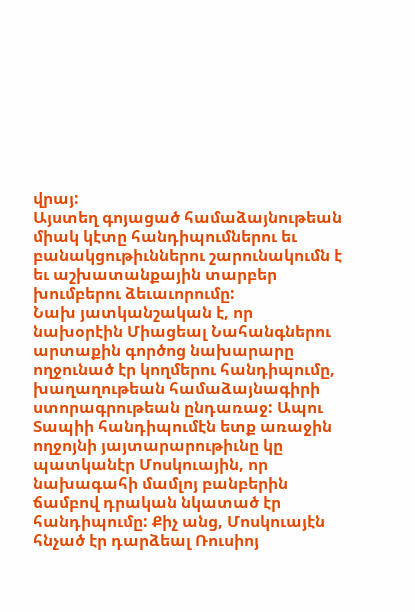վրայ:
Այստեղ գոյացած համաձայնութեան միակ կէտը հանդիպումներու եւ բանակցութիւններու շարունակումն է եւ աշխատանքային տարբեր խումբերու ձեւաւորումը:
Նախ յատկանշական է, որ նախօրէին Միացեալ Նահանգներու արտաքին գործոց նախարարը ողջունած էր կողմերու հանդիպումը, խաղաղութեան համաձայնագիրի ստորագրութեան ընդառաջ: Ապու Տապիի հանդիպումէն ետք առաջին ողջոյնի յայտարարութիւնը կը պատկանէր Մոսկուային, որ նախագահի մամլոյ բանբերին ճամբով դրական նկատած էր հանդիպումը: Քիչ անց, Մոսկուայէն հնչած էր դարձեալ Ռուսիոյ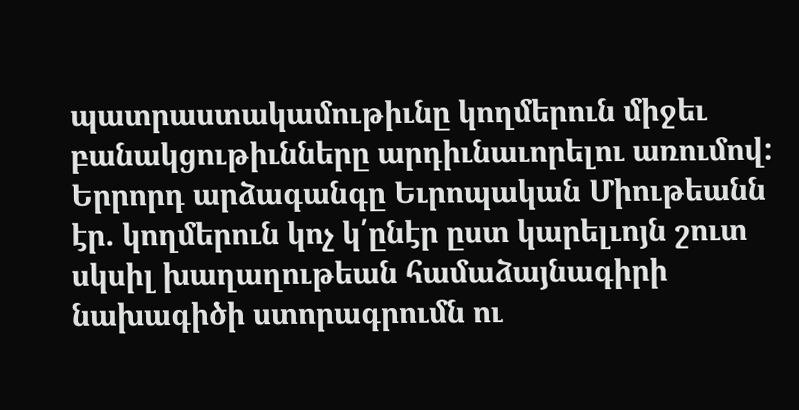պատրաստակամութիւնը կողմերուն միջեւ բանակցութիւնները արդիւնաւորելու առումով:
Երրորդ արձագանգը Եւրոպական Միութեանն էր. կողմերուն կոչ կ՛ընէր ըստ կարելւոյն շուտ սկսիլ խաղաղութեան համաձայնագիրի նախագիծի ստորագրումն ու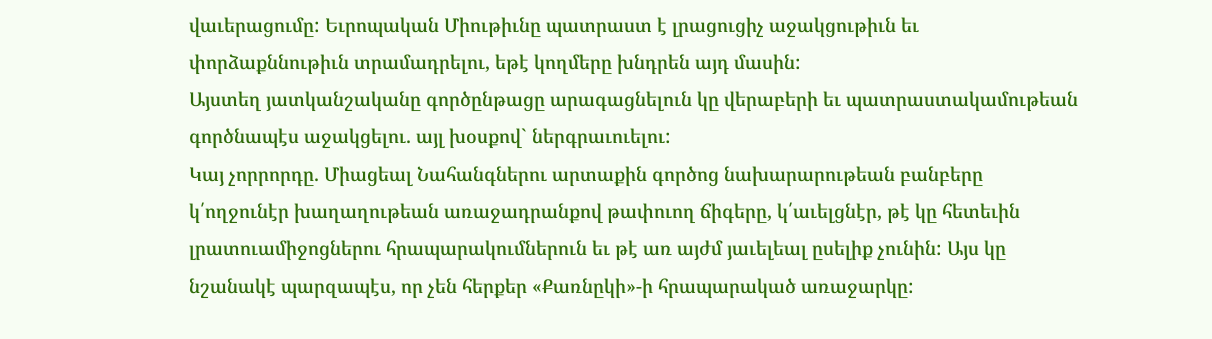վաւերացումը: Եւրոպական Միութիւնը պատրաստ է լրացուցիչ աջակցութիւն եւ փորձաքննութիւն տրամադրելու, եթէ կողմերը խնդրեն այդ մասին:
Այստեղ յատկանշականը գործընթացը արագացնելուն կը վերաբերի եւ պատրաստակամութեան գործնապէս աջակցելու. այլ խօսքով` ներգրաւուելու:
Կայ չորրորդը. Միացեալ Նահանգներու արտաքին գործոց նախարարութեան բանբերը կ՛ողջունէր խաղաղութեան առաջադրանքով թափուող ճիգերը, կ՛աւելցնէր, թէ կը հետեւին լրատուամիջոցներու հրապարակումներուն եւ թէ առ այժմ յաւելեալ ըսելիք չունին: Այս կը նշանակէ պարզապէս, որ չեն հերքեր «Քառնըկի»-ի հրապարակած առաջարկը: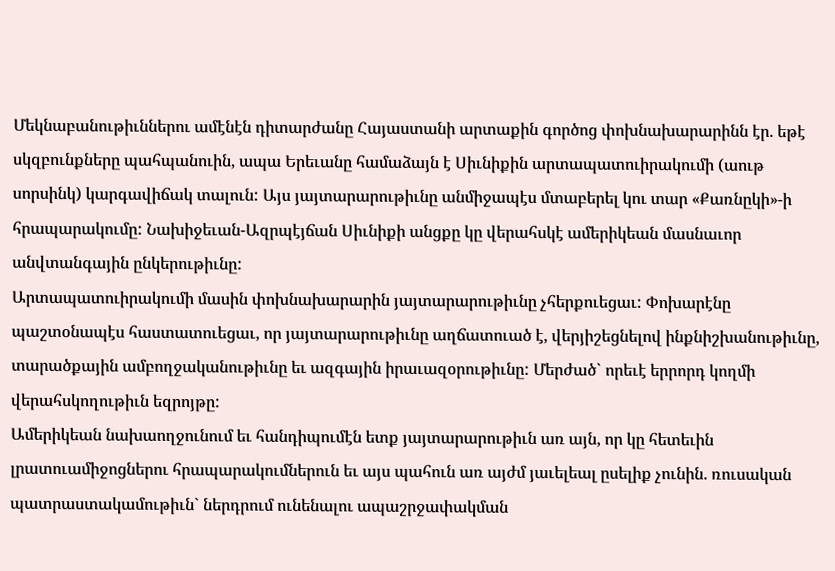Մեկնաբանութիւններու ամէնէն դիտարժանը Հայաստանի արտաքին գործոց փոխնախարարինն էր. եթէ սկզբունքները պահպանուին, ապա Երեւանը համաձայն է Սիւնիքին արտապատուիրակումի (աութ սորսինկ) կարգավիճակ տալուն: Այս յայտարարութիւնը անմիջապէս մտաբերել կու տար «Քառնըկի»-ի հրապարակումը: Նախիջեւան-Ազրպէյճան Սիւնիքի անցքը կը վերահսկէ ամերիկեան մասնաւոր անվտանգային ընկերութիւնը:
Արտապատուիրակումի մասին փոխնախարարին յայտարարութիւնը չհերքուեցաւ: Փոխարէնը պաշտօնապէս հաստատուեցաւ, որ յայտարարութիւնը աղճատուած է, վերյիշեցնելով ինքնիշխանութիւնը, տարածքային ամբողջականութիւնը եւ ազգային իրաւազօրութիւնը: Մերժած` որեւէ երրորդ կողմի վերահսկողութիւն եզրոյթը:
Ամերիկեան նախաողջունում եւ հանդիպումէն ետք յայտարարութիւն առ այն, որ կը հետեւին լրատուամիջոցներու հրապարակումներուն եւ այս պահուն առ այժմ յաւելեալ ըսելիք չունին. ռուսական պատրաստակամութիւն` ներդրում ունենալու ապաշրջափակման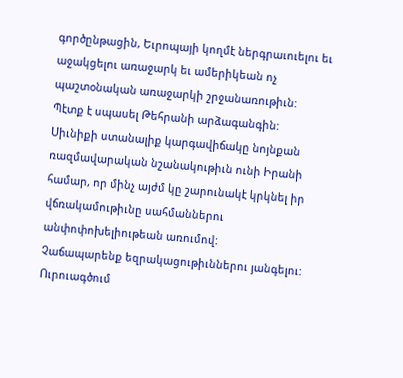գործընթացին, Եւրոպայի կողմէ ներգրաւուելու եւ աջակցելու առաջարկ եւ ամերիկեան ոչ պաշտօնական առաջարկի շրջանառութիւն: Պէտք է սպասել Թեհրանի արձագանգին: Սիւնիքի ստանալիք կարգավիճակը նոյնքան ռազմավարական նշանակութիւն ունի Իրանի համար, որ մինչ այժմ կը շարունակէ կրկնել իր վճռակամութիւնը սահմաններու անփոփոխելիութեան առումով:
Չաճապարենք եզրակացութիւններու յանգելու: Ուրուագծում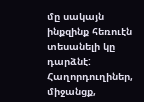մը սակայն ինքզինք հեռուէն տեսանելի կը դարձնէ: Հաղորդուղիներ, միջանցք,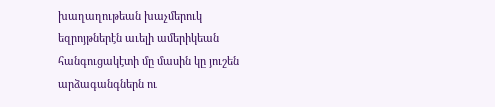խաղաղութեան խաչմերուկ եզրոյթներէն աւելի ամերիկեան հանգուցակէտի մը մասին կը յուշեն արձագանգներն ու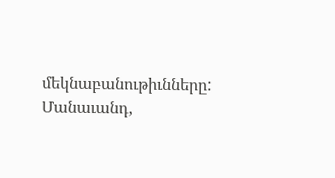մեկնաբանութիւնները: Մանաւանդ,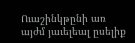Ուաշինկթընի առ այժմ յաւելեալ ըսելիք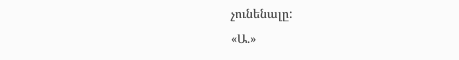չունենալը:
«Ա.»